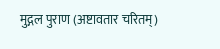मुद्गल पुराण (अष्टावतार चरितम्)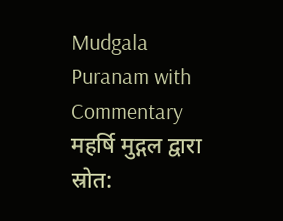Mudgala Puranam with Commentary
महर्षि मुद्गल द्वारा
स्रोत: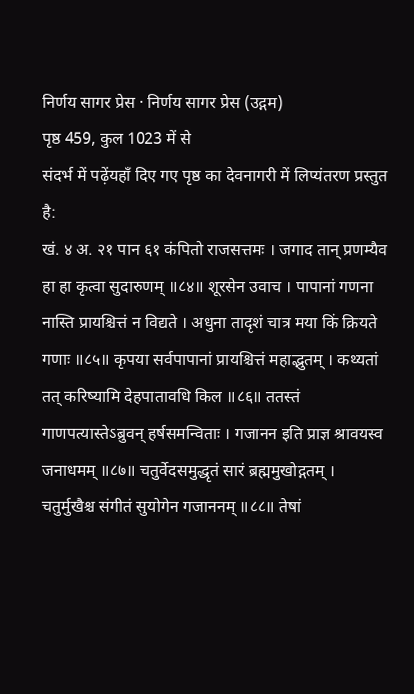निर्णय सागर प्रेस · निर्णय सागर प्रेस (उद्गम)
पृष्ठ 459, कुल 1023 में से
संदर्भ में पढ़ेंयहाँ दिए गए पृष्ठ का देवनागरी में लिप्यंतरण प्रस्तुत है:
खं. ४ अ. २१ पान ६१ कंपितो राजसत्तमः । जगाद तान् प्रणम्यैव हा हा कृत्वा सुदारुणम् ॥८४॥ शूरसेन उवाच । पापानां गणना नास्ति प्रायश्चित्तं न विद्यते । अधुना तादृशं चात्र मया किं क्रियते गणाः ॥८५॥ कृपया सर्वपापानां प्रायश्चित्तं महाद्भुतम् । कथ्यतां तत् करिष्यामि देहपातावधि किल ॥८६॥ ततस्तं गाणपत्यास्तेऽब्रुवन् हर्षसमन्विताः । गजानन इति प्राज्ञ श्रावयस्व जनाधमम् ॥८७॥ चतुर्वेदसमुद्धृतं सारं ब्रह्ममुखोद्गतम् । चतुर्मुखैश्च संगीतं सुयोगेन गजाननम् ॥८८॥ तेषां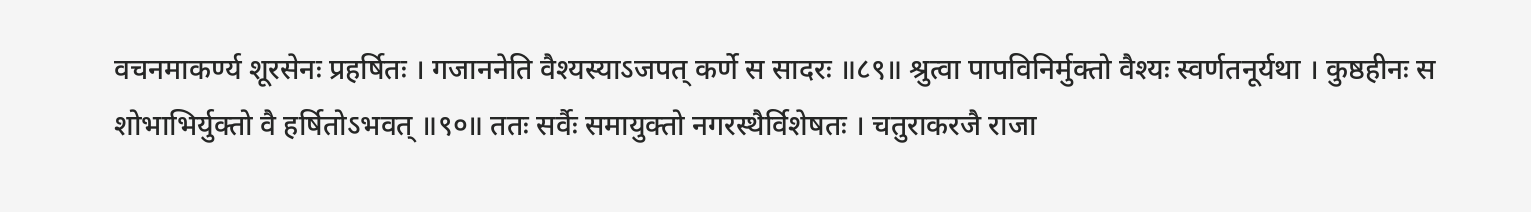वचनमाकर्ण्य शूरसेनः प्रहर्षितः । गजाननेति वैश्यस्याऽजपत् कर्णे स सादरः ॥८९॥ श्रुत्वा पापविनिर्मुक्तो वैश्यः स्वर्णतनूर्यथा । कुष्ठहीनः स शोभाभिर्युक्तो वै हर्षितोऽभवत् ॥९०॥ ततः सर्वैः समायुक्तो नगरस्थैर्विशेषतः । चतुराकरजै राजा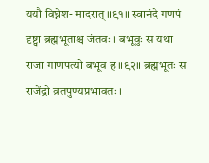ययौ विघ्नेश- मादरात् ॥९१॥ स्वानंदे गणपं दृष्ट्वा ब्रह्मभूताश्च जंतवः । बभूवुः स यथा राजा गाणपत्यो बभूव ह ॥९२॥ ब्रह्मभूतः स राजेंद्रो व्रतपुण्यप्रभावतः ।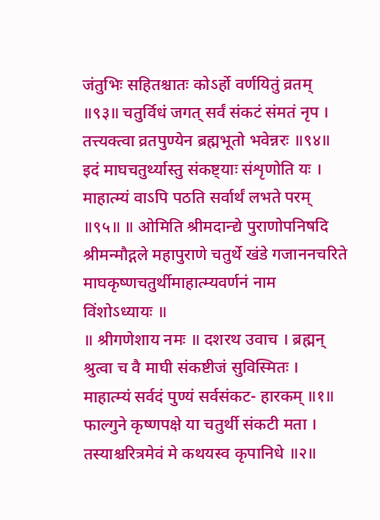जंतुभिः सहितश्चातः कोऽर्हो वर्णयितुं व्रतम् ॥९३॥ चतुर्विधं जगत् सर्वं संकटं संमतं नृप । तत्त्यक्त्वा व्रतपुण्येन ब्रह्मभूतो भवेन्नरः ॥९४॥ इदं माघचतुर्थ्यास्तु संकष्ट्याः संशृणोति यः । माहात्म्यं वाऽपि पठति सर्वार्थं लभते परम् ॥९५॥ ॥ ओमिति श्रीमदान्द्ये पुराणोपनिषदि श्रीमन्मौद्गले महापुराणे चतुर्थे खंडे गजाननचरिते माघकृष्णचतुर्थीमाहात्म्यवर्णनं नाम विंशोऽध्यायः ॥
॥ श्रीगणेशाय नमः ॥ दशरथ उवाच । ब्रह्मन् श्रुत्वा च वै माघी संकष्टीजं सुविस्मितः । माहात्म्यं सर्वदं पुण्यं सर्वसंकट- हारकम् ॥१॥ फाल्गुने कृष्णपक्षे या चतुर्थी संकटी मता । तस्याश्चरित्रमेवं मे कथयस्व कृपानिधे ॥२॥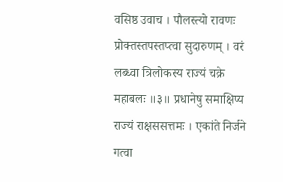वसिष्ठ उवाच । पौलस्त्यो रावणः प्रोक्तस्तपस्तप्त्वा सुदारुणम् । वरं लब्ध्वा त्रिलोकस्य राज्यं चक्रे महाबलः ॥३॥ प्रधानेषु समाक्षिप्य राज्यं राक्षससत्तमः । एकांते निर्जने गत्वा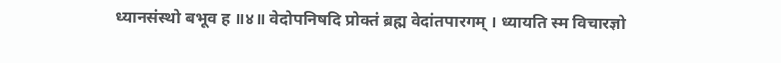ध्यानसंस्थो बभूव ह ॥४॥ वेदोपनिषदि प्रोक्तं ब्रह्म वेदांतपारगम् । ध्यायति स्म विचारज्ञो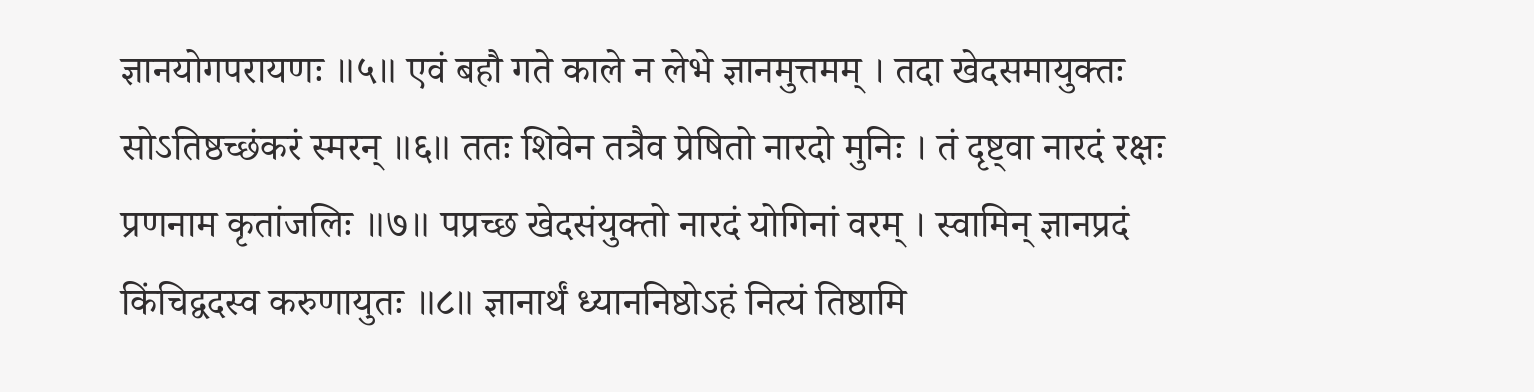ज्ञानयोगपरायणः ॥५॥ एवं बहौ गते काले न लेभे ज्ञानमुत्तमम् । तदा खेदसमायुक्तः सोऽतिष्ठच्छंकरं स्मरन् ॥६॥ ततः शिवेन तत्रैव प्रेषितो नारदो मुनिः । तं दृष्ट्वा नारदं रक्षः प्रणनाम कृतांजलिः ॥७॥ पप्रच्छ खेदसंयुक्तो नारदं योगिनां वरम् । स्वामिन् ज्ञानप्रदं किंचिद्वदस्व करुणायुतः ॥८॥ ज्ञानार्थं ध्याननिष्ठोऽहं नित्यं तिष्ठामि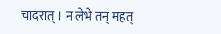चादरात् । न लेभे तन् महत्